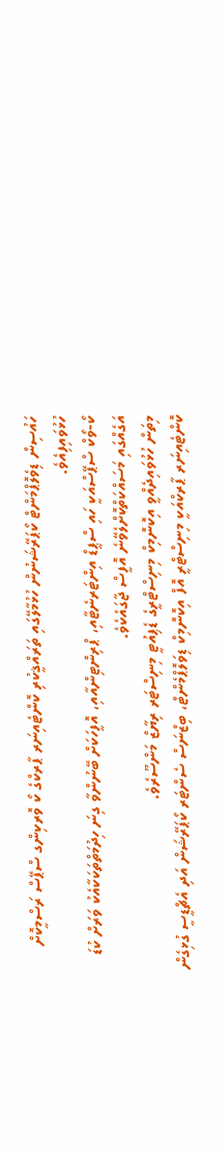ހައުސިން ޑިވެލޮޕްމަންޓް ކޯޕަރޭޝަނުން ހުޅުމާލޭގައި ތަރައްޤީކުރި ކޮންޓެއިނަރ ޕާރކްގެ ކޯ ވޮރކިންގ ސްޕޭސް ރަސްމީކޮށް ހުޅުވައިފިއެވެ.
ކޯ-ވޯކް ސްޕޭސްއަކީ ހައި ސްޕީޑް އިންޓަރނެޓާއި، ޕްރިންޓިންއާއި، އޮފީހަކަށް ބޭނުންވާ ގިނަ ހިދުމަތްތަކަކާއެކު ވަރަށް ކުޑަ އަގެއްގައި މަސައްކަތްކޮށްލެވޭނެ އޮފީސް ޖާގައެކެވެ.
މިތަން ހުޅުވައިދެއްވީ އިކޮނޮމިކް މިނިސްޓްރީގެ ޑެޕިއުޓީ މިނިސްޓަރ ރިޔާޒް މަންސޫރެވެ.
ކޮންޓެއިނަރ ޕާރކްއަކީ މިނިސްޓްރީ އޮފް އިކޮނޮމިކް ޑިވަލޮޕްމެންޓް، ބިޒްނަސް ސެންޓަރ ކޯޕަރޭޝަން އަދި އެޗްޑީސީ ގުޅިގެން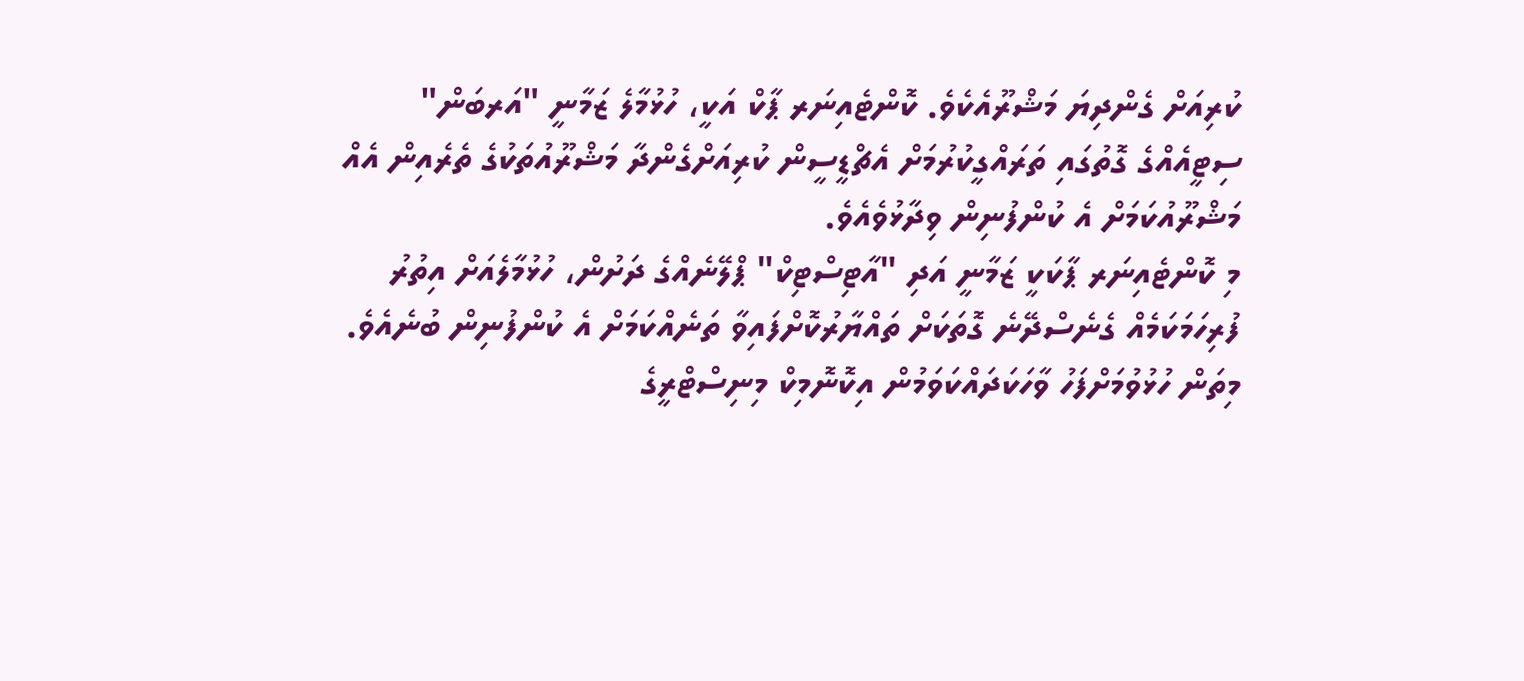ކުރިއަށް ގެންދިޔަ މަޝްރޫއެކެވެ. ކޮންޓެއިނަރ ޕާކް އަކީ، ހުޅުމާލެ ޒަމާނީ "އަރބަން" ސިޓީއެއްގެ ގޮތުގައި ތަރައްގީކުރުމަށް އެޗްޑީސީން ކުރިއަށްގެންދާ މަޝްރޫއުތަކުގެ ތެރެއިން އެއް މަޝްރޫއުކަމަށް އެ ކުންފުނިން ވިދާޅުވެއެވެ.
މި ކޮންޓެއިނަރ ޕާކަކީ ޒަމާނީ އަދި "އާޓިސްޓިކް" ޕްލޭނެއްގެ ދަށުން، ހުޅުމާލެއަށް އިތުރު ފުރިހަމަކަމެއް ގެނެސްދޭނެ ގޮތަކަށް ތައްޔާރުކޮށްފައިވާ ތަނެއްކަމަށް އެ ކުންފުނިން ބުނެއެވެ.
މިތަން ހުޅުވުމަށްފަހު ވާހަކަދައްކަވަމުން އިކޮނޮމިކް މިނިސްޓްރީގެ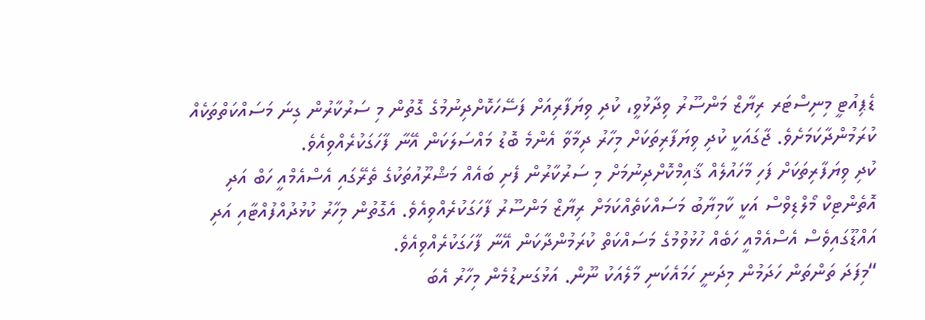ޑެޕިއުޓީ މިނިސްޓަރ ރިޔާޒް މަންސޫރު ވިދާޅުވީ، ކުދި ވިޔަފާރިއަށް ފަސޭހަކޮށްދިނުމުގެ ގޮތުން މި ސަރުކާރުން ގިނަ މަސައްކަތްތަކެއް ކުރަމުންދާކަމަށެވެ. ޖާގައަކީ ކުދި ވިޔަފާރިތަކަށް މިހާރު ދިމާވާ އެންމެ ބޮޑު މައްސަލަކަން އޭނާ ފާހަގަކުރެއްވިއެވެ.
ކުދި ވިޔަފާރިތަކަށް ފަހި މާހައުލެއް ޤާއިމްކޮށްދިނުމަށް މި ސަރުކާރުން ފެށި ބައެއް މަޝްރޫއުތަކުގެ ތެރޭގައި އެސްއެމްއީ ހަބް އަދި އޮތެންޓިކް މޯލްޑިވްސް އަކީ ކާމިޔާބު މަސައްކަތެއްކަމަށް ރިޔާޒް މަންސޫރު ފާހަގަކުރެއްވިއެވެ. އެގޮތުން މިހާރު ކުޅުދުއްފުއްޓާއި އަދި އައްޑޫގައިވެސް އެސްއެމްއީ ހަބެއް ހުޅުވުމުގެ މަސައްކަތް ކުރަމުންދާކަން އޭނާ ފާހަގަކުރެއްވިއެވެ.
“މިފަދަ ތަންތަން ހަދަމުން މިދަނީ ހަމައެކަނި މާލެއަކު ނޫން. އަޅުގަނޑުމެން މިހާރު އެބަ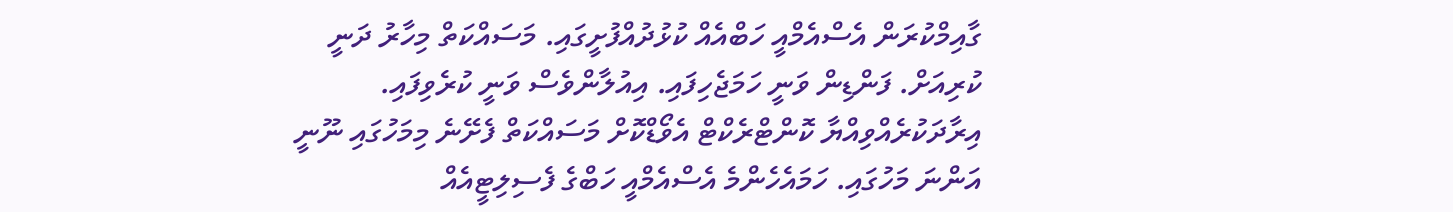ގާއިމްކުރަން އެސްއެމްއީ ހަބްއެއް ކުޅުދުއްފުށީގައި. މަސައްކަތް މިހާރު ދަނީ ކުރިއަށް. ފަންޑިން ވަނީ ހަމަޖެހިފައި. އިއުލާންވެސް ވަނީ ކުރެވިފައި. އިރާދަކުރެއްވިއްޔާ ކޮންޓްރެކްޓް އެވޯޑްކޮށް މަސައްކަތް ފެށޭނެ މިމަހުގައި ނޫނީ އަންނަ މަހުގައި. ހަމައެހެންމެ އެސްއެމްއީ ހަބްގެ ފެސިލިޓީއެއް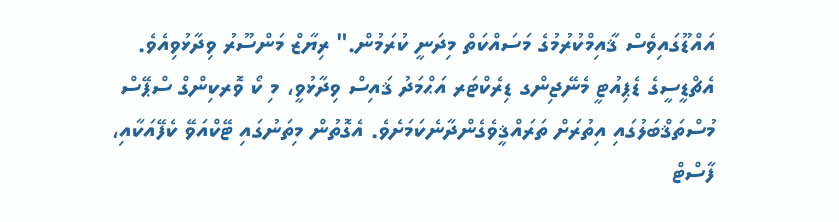އައްޑޫގައިވެސް ޤާއިމްކުރުމުގެ މަސައްކަތް މިދަނީ ކުރަމުން." ރިޔާޒް މަންސޫރު ވިދާޅުވިއެވެ.
އެޗްޑީސީގެ ޑެޕިއުޓީ މެނޭޖިންގ ޑިރެކްޓަރ އަޙްމަދު ޤައިސް ވިދާޅުވީ، މި ކޯ ވޮރކިންގް ސްޕޭސް މުސްތަޤްބަލުގައި އިތުރަށް ތަރައްޤީވެގެންދާނެކަމަށެވެ. އެގޮތުން މިތަނުގައި ޓޭކްއަވޭ ކެފޭއަކާއި، ފާސްޓް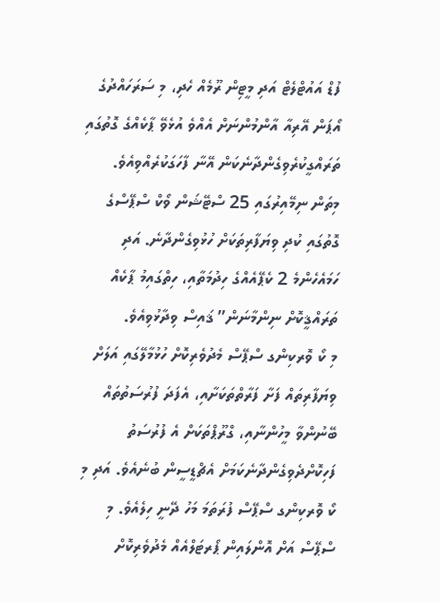ފުޑް އައުޓްލެޓް އަދި މީޓިން ރޫމެއް ހެދި، މި ސަރަހައްދުގެ އޯޕަން އޭރިއާ އާންމުންނަށް އެއްވެ އުޅެވޭ ޕާކެއްގެ ގޮތުގައި ތަރައްގީކުރެވިގެންދާނެކަން އޭނާ ފާހަގަކުރެއްވިއެވެ.
މިތަން ނިމޭއިރުގައި 25 ސްޓޭޝަން ވޯކް ސްޕޭސްގެ ގޮތުގައި ކުދި ވިޔަފާރިތަކަށް ހުޅުވިގެންދާނެ. އަދި ހަމައެހެންމެ 2 ކެޕޭއެއްގެ ހިދުމަތާއި، ހިތްގައިމު ޕާކެއް ތަރައްޤީކޮށް ނިންމާނަން” ޤައިސް ވިދާޅުވިއެވެ.
މި ކޯ ވޮރކިންގ ސްޕޭސް މެދުވެރިކޮށް ހުޅުމާލޭގައި އަލަށް ވިޔަފާރިތައް ފަށާ ފަރާތްތަކަށާއި، އެފަދަ ފުރުސަތުތައް ބޭނުންވާ މީހުންނާއި، ގްރޫޕްތަކަށް އެ ފުރުސަތު ފަހިކޮށްދެވިގެންދާނެކަމަށް އެޗްޑީސީން ބުނެއެވެ. އަދި މި ކޯ ވޮރކިންގ ސްޕޭސް ފުރަތަމަ މަހު ދޭނީ ހިލެއެވެ. މި ސްޕޭސް އަށް އޮންލައިން ޕޯރޓަލްއެއް މެދުވެރިކޮށް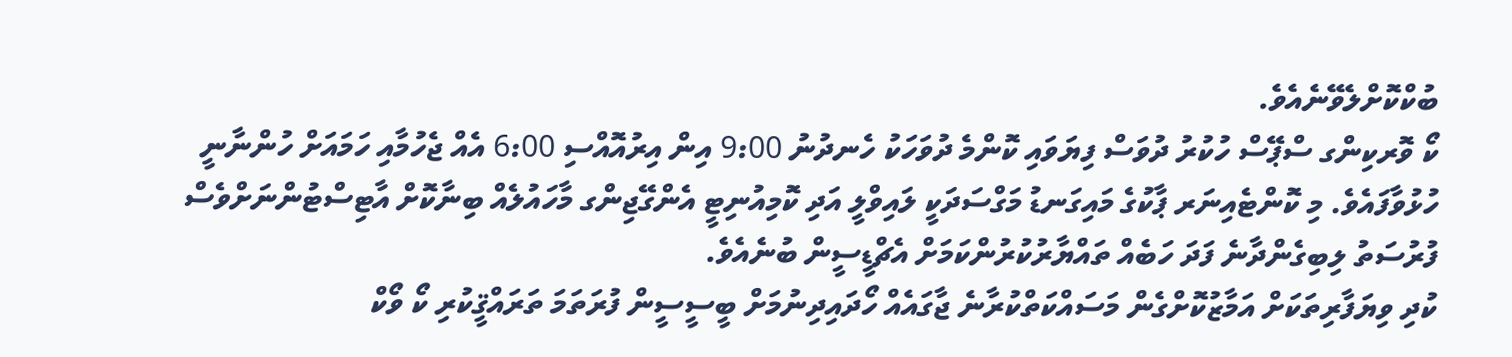ބުކްކޮށްލެވޭނެއެވެ.
ކޯ ވޮރކިންގ ސްޕޭސް ހުކުރު ދުވަސް ފިޔަވައި ކޮންމެ ދުވަހަކު ހެނދުނު 9:00 އިން އިރުއޮއްސި 6:00 އެއް ޖެހުމާއި ހަމައަށް ހުންނާނީ ހުޅުވާފައެވެ. މި ކޮންޓެއިނަރ ޕާކުގެ މައިގަނޑު މަގްސަދަކީ ލައިވްލީ އަދި ކޮމިއުނިޓީ އެންގޭޖިންގ މާހައުލެއް ބިނާކޮށް އާޓިސްޓުންނަށްވެސް ފުރުސަތު ލިބިގެންދާނެ ފަދަ ހަބެއް ތައްޔާރުކުރުންކަމަށް އެޗްޑީސީން ބުނެއެވެ.
ކުދި ވިޔަފާރިތަކަށް އަމާޒުކޮށްގެން މަސައްކަތްކުރާނެ ޖާގައެއް ހޯދައިދިނުމަށް ބީސީސީން ފުރަތަމަ ތަރައްޤީކުރި ކޯ ވޯކް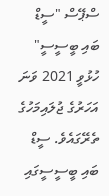ސްޕޭސް "ސީޑް ބައި ބީސީސީ" ހުޅުވީ 2021 ވަނަ އަހަރުގެ ޖުލައިމަހުގެ ތެރޭގައެވެ. ސީޑް ބައި ބީސީސީގައި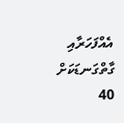އެއްފަހަރާއި ގާތްގަނޑަކަށް 40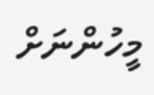މީހުންނަށް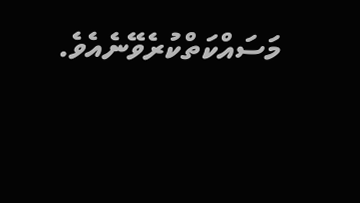މަސައްކަތްކުރެވޭނެއެވެ.